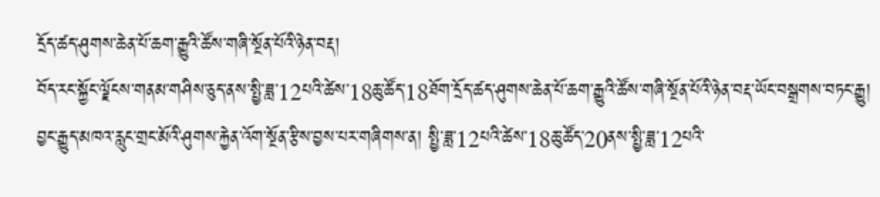དྲོད་ཚད་ཤུགས་ཆེན་པོ་ཆག་རྒྱུའི་ཚོས་གཞི་སྔོན་པོའི་ཉེན་བརྡ།
བོད་རང་སྐྱོང་ལྗོངས་གནམ་གཤིས་ཅུད་ནས་སྤྱི་ཟླ་12པའི་ཚེས་18ཆུ་ཚོད་18ཐོག་དྲོད་ཚད་ཤུགས་ཆེན་པོ་ཆག་རྒྱུའི་ཚོས་གཞི་སྔོན་པོའི་ཉེན་བརྡ་ཡོང་བསྒྲགས་བཏང་རྒྱུ།
བྱང་རྒྱུད་མཁའ་རླུང་གྲང་མོའི་ཤུགས་རྐྱེན་འོག་སྔོན་རྩིས་བྱས་པར་གཞིགས་ན། སྤྱི་ཟླ་12པའི་ཚེས་18ཆུ་ཚོད་20ནས་སྤྱི་ཟླ་12པའི་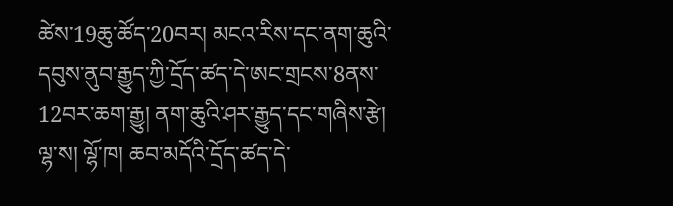ཚེས་19ཆུ་ཚོད་20བར། མངའ་རིས་དང་ནག་ཆུའི་དབུས་ནུབ་རྒྱུད་ཀྱི་དྲོད་ཚད་དེ་ཨང་གྲངས་8ནས་12བར་ཆག་རྒྱུ། ནག་ཆུའི་ཤར་རྒྱུད་དང་གཞིས་རྩེ། ལྷ་ས། ལྷོ་ཁ། ཆབ་མདོའི་དྲོད་ཚད་དེ་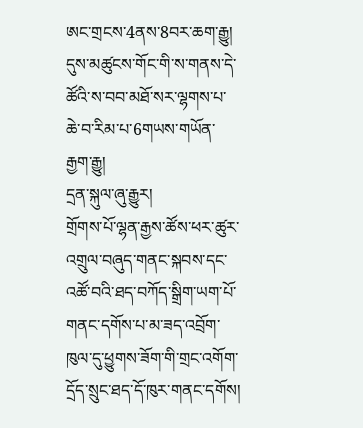ཨང་གྲངས་4ནས་8བར་ཆག་རྒྱུ། དུས་མཚུངས་གོང་གི་ས་གནས་དེ་ཚོའི་ས་བབ་མཐོ་སར་ལྷགས་པ་ཆེ་བ་རིམ་པ་6གཡས་གཡོན་རྒྱག་རྒྱུ།
དྲན་སྐུལ་ཞུ་རྒྱུར།
གྲོགས་པོ་ལྷན་རྒྱས་ཚོས་ཕར་ཚུར་འགྲུལ་བཞུད་གནང་སྐབས་དང་འཚོ་བའི་ཐད་བཀོད་སྒྲིག་ཡག་པོ་གནང་དགོས་པ་མ་ཟད་འབྲོག་ཁུལ་དུ་ཕྱུགས་ཟོག་གི་གྲང་འགོག་དྲོད་སྲུང་ཐད་དོ་ཁུར་གནང་དགོས།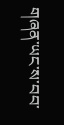གཞན་ཡང་ས་བབ་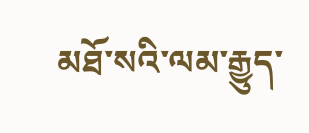མཐོ་སའི་ལམ་རྒྱུད་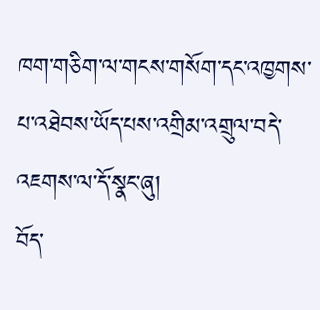ཁག་གཅིག་ལ་གངས་གསོག་དང་འཁྱགས་པ་འཐེབས་ཡོད་པས་འགྲིམ་འགྲུལ་བདེ་འཇགས་ལ་དོ་སྣང་ཞུ།
བོད་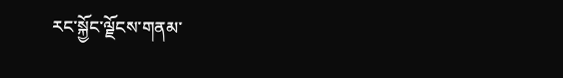རང་སྐྱོང་ལྗོངས་གནམ་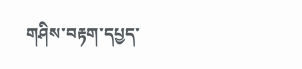གཤིས་བརྟག་དཔྱད་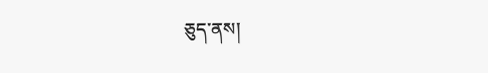ཅུད་ནས།